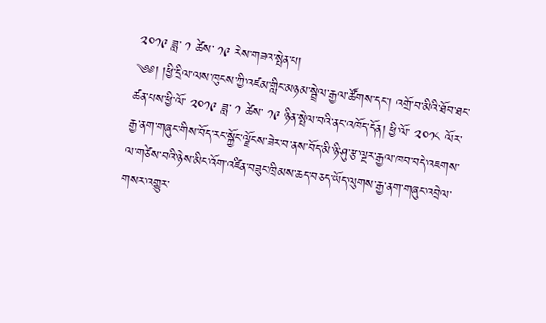༢༠༡༩ ཟླ་ ༡ ཚེས་ ༡༩ རེས་གཟའ་སྤེན་པ།
༄༅། །ཕྱི་དྲིལ་ལས་ཁུངས་ཀྱི་འཛམ་གླིང་མཉམ་སྦྲེལ་རྒྱལ་ཚོགས་དང་། འགྲོ་བ་མིའི་ཐོབ་ཐང་ཚན་པས་ཕྱི་ལོ་ ༢༠༡༩ ཟླ་ ༡ ཚེས་ ༡༩ ཉིན་སྤེལ་བའི་ནང་འཁོད་དོན། ཕྱི་ལོ་ ༢༠༡༨ ལོར་རྒྱ་ནག་གཞུང་གིས་བོད་རང་སྐྱོང་ལྗོངས་ཟེར་བ་ནས་བོད་མི་ཉི་ཤུ་རྩ་ལྔར་རྒྱལ་ཁབ་བདེ་འཇགས་ལ་གཙེས་བའི་ཉེས་མིང་འོག་འཛིན་བཟུང་ཁྲིམས་ཆད་བཅད་ཡོད་ལུགས་རྒྱ་ནག་གཞུང་འབྲེལ་གསར་འགྱུར་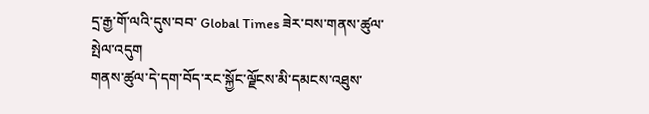དྲ་རྒྱ་གོ་ལའི་དུས་བབ་ Global Times ཟེར་བས་གནས་ཚུལ་སྤེལ་འདུག
གནས་ཚུལ་དེ་དག་བོད་རང་སྐྱོང་ལྗོངས་མི་དམངས་འཐུས་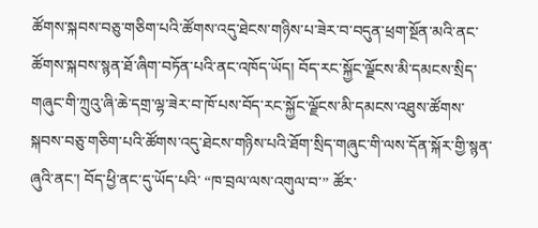ཚོགས་སྐབས་བཅུ་གཅིག་པའི་ཚོགས་འདུ་ཐེངས་གཉིས་པ་ཟེར་བ་བདུན་ཕྲག་སྔོན་མའི་ནང་ཚོགས་སྐབས་སྙན་ཐོ་ཞིག་བཏོན་པའི་ནང་འཁོད་ཡོད། བོད་རང་སྐྱོང་ལྗོངས་མི་དམངས་སྲིད་གཞུང་གི་ཀྲུའུ་ཞི་ཆེ་དགྲ་ལྷ་ཟེར་བ་ཁོ་པས་བོད་རང་སྐྱོང་ལྗོངས་མི་དམངས་འཐུས་ཚོགས་སྐབས་བཅུ་གཅིག་པའི་ཚོགས་འདུ་ཐེངས་གཉིས་པའི་ཐོག་སྲིད་གཞུང་གི་ལས་དོན་སྐོར་གྱི་སྙན་ཞུའི་ནང་། བོད་ཕྱི་ནང་དུ་ཡོད་པའི་ “ཁ་བྲལ་ལས་འགུལ་བ་” ཚོར་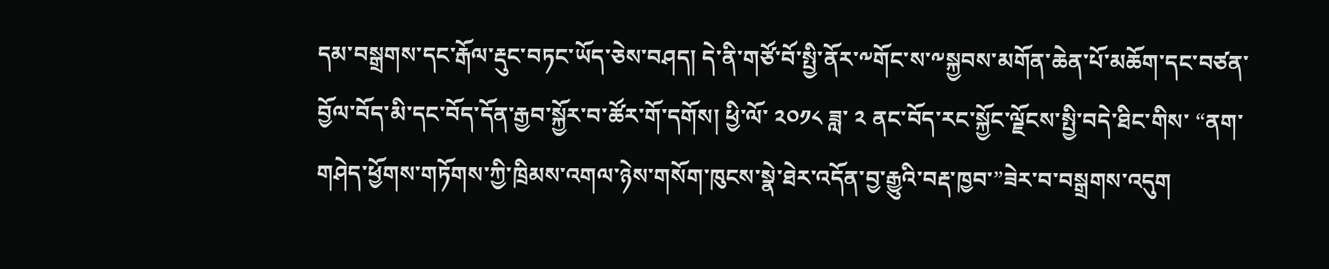དམ་བསྒྲགས་དང་རྒོལ་རྡུང་བཏང་ཡོད་ཅེས་བཤད། དེ་ནི་གཙོ་བོ་སྤྱི་ནོར་༸གོང་ས་༸སྐྱབས་མགོན་ཆེན་པོ་མཆོག་དང་བཙན་བྱོལ་བོད་མི་དང་བོད་དོན་རྒྱབ་སྐྱོར་བ་ཚོར་གོ་དགོས། ཕྱི་ལོ་ ༢༠༡༨ ཟླ་ ༢ ནང་བོད་རང་སྐྱོང་ལྗོངས་སྤྱི་བདེ་ཐིང་གིས་ “ནག་གཤེད་ཕྱོགས་གཏོགས་ཀྱི་ཁྲིམས་འགལ་ཉེས་གསོག་ཁུངས་སྣེ་ཐེར་འདོན་བྱ་རྒྱུའི་བརྡ་ཁྱབ་”ཟེར་བ་བསྒྲགས་འདུག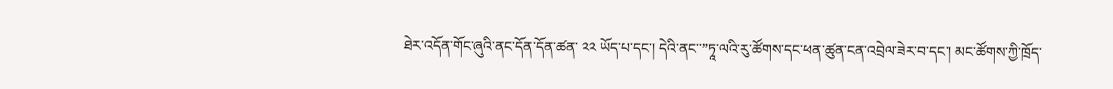ཐེར་འདོན་གོང་ཞུའི་ནང་དོན་དོན་ཚན་ ༢༢ ཡོད་པ་དང་། དེའི་ནང་་”ཏཱ་ལའི་རུ་ཚོགས་དང་ཕན་ཚུན་ངན་འབྲེལ་ཟེར་བ་དང་། མང་ཚོགས་ཀྱི་ཁྲོད་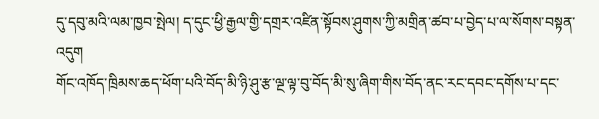དུ་དབུ་མའི་ལམ་ཁྱབ་སྤེལ། ད་དུང་ཕྱི་རྒྱལ་གྱི་དགྲར་འཛིན་སྟོབས་ཤུགས་ཀྱི་མགྲིན་ཚབ་པ་བྱེད་པ་ལ་སོགས་བསྟན་འདུག
གོང་འཁོད་ཁྲིམས་ཆད་ཕོག་པའི་བོད་མི་ཉི་ཤུ་རྩ་ལྔ་ལྟ་བུ་བོད་མི་སུ་ཞིག་གིས་བོད་ནང་རང་དབང་དགོས་པ་དང་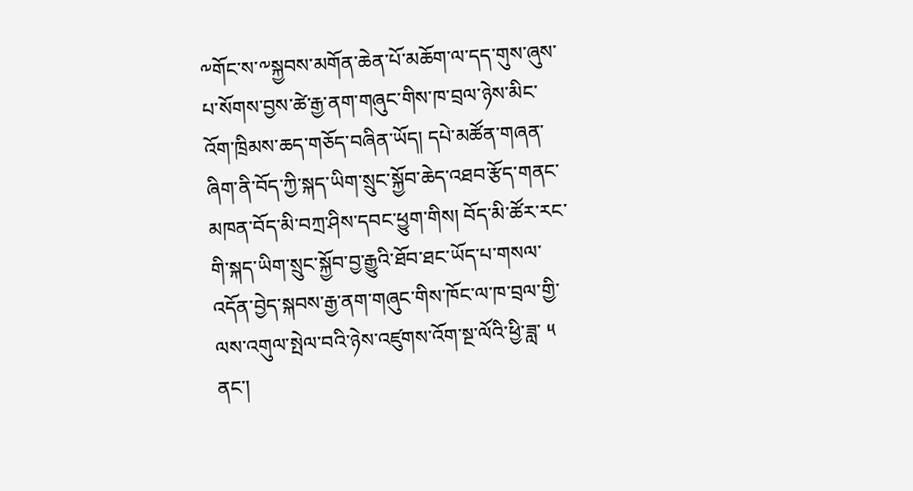༸གོང་ས་༸སྐྱབས་མགོན་ཆེན་པོ་མཆོག་ལ་དད་གུས་ཞུས་པ་སོགས་བྱས་ཚེ་རྒྱ་ནག་གཞུང་གིས་ཁ་བྲལ་ཉེས་མིང་འོག་ཁྲིམས་ཆད་གཅོད་བཞིན་ཡོད། དཔེ་མཚོན་གཞན་ཞིག་ནི་བོད་ཀྱི་སྐད་ཡིག་སྲུང་སྐྱོབ་ཆེད་འཐབ་རྩོད་གནང་མཁན་བོད་མི་བཀྲ་ཤིས་དབང་ཕྱུག་གིས། བོད་མི་ཚོར་རང་གི་སྐད་ཡིག་སྲུང་སྐྱོབ་བྱ་རྒྱུའི་ཐོབ་ཐང་ཡོད་པ་གསལ་འདོན་བྱེད་སྐབས་རྒྱ་ནག་གཞུང་གིས་ཁོང་ལ་ཁ་བྲལ་གྱི་ལས་འགུལ་སྤེལ་བའི་ཉེས་འཛུགས་འོག་སྔ་ལོའི་ཕྱི་ཟླ་ ༥ ནང་།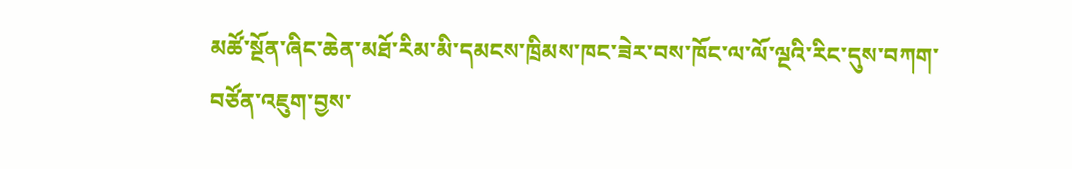མཚོ་སྔོན་ཞིང་ཆེན་མཐོ་རིམ་མི་དམངས་ཁྲིམས་ཁང་ཟེར་བས་ཁོང་ལ་ལོ་ལྔའི་རིང་དུས་བཀག་བཙོན་འཇུག་བྱས་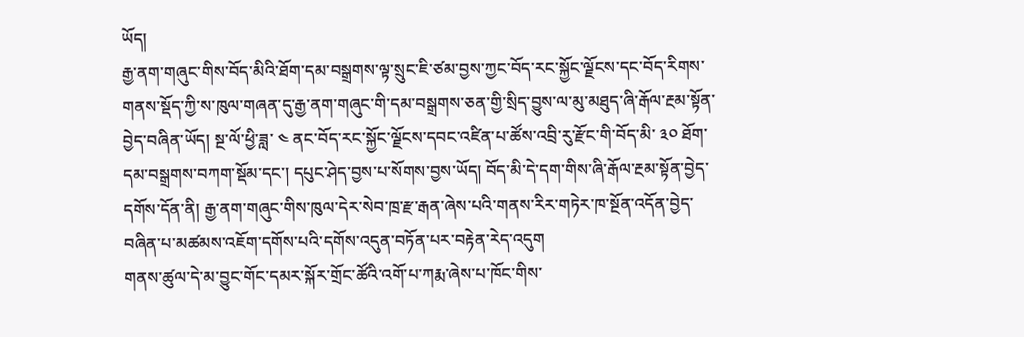ཡོད།
རྒྱ་ནག་གཞུང་གིས་བོད་མིའི་ཐོག་དམ་བསྒྲགས་ལྟ་སྲུང་ཇི་ཙམ་བྱས་ཀྱང་བོད་རང་སྐྱོང་ལྗོངས་དང་བོད་རིགས་གནས་སྡོད་ཀྱི་ས་ཁུལ་གཞན་དུ་རྒྱ་ནག་གཞུང་གི་དམ་བསྒྲགས་ཅན་གྱི་སྲིད་བྱུས་ལ་མུ་མཐུད་ཞི་རྒོལ་རྔམ་སྟོན་བྱེད་བཞིན་ཡོད། སྔ་ལོ་ཕྱི་ཟླ་ ༤ ནང་བོད་རང་སྐྱོང་ལྗོངས་དབང་འཛིན་པ་ཚོས་འབྲི་རུ་རྫོང་གི་བོད་མི་ ༣༠ ཐོག་དམ་བསྒྲགས་བཀག་སྡོམ་དང་། དཔུང་ཤེད་བྱས་པ་སོགས་བྱས་ཡོད། བོད་མི་དེ་དག་གིས་ཞི་རྒོལ་རྔམ་སྟོན་བྱེད་དགོས་དོན་ནི། རྒྱ་ནག་གཞུང་གིས་ཁུལ་དེར་སེབ་ཁྲ་རྫ་རྒན་ཞེས་པའི་གནས་རིར་གཏེར་ཁ་སྔོན་འདོན་བྱེད་བཞིན་པ་མཚམས་འཇོག་དགོས་པའི་དགོས་འདུན་བཏོན་པར་བརྟེན་རེད་འདུག
གནས་ཚུལ་དེ་མ་བྱུང་གོང་དམར་སྐོར་གྲོང་ཚོའི་འགོ་པ་ཀརྨ་ཞེས་པ་ཁོང་གིས་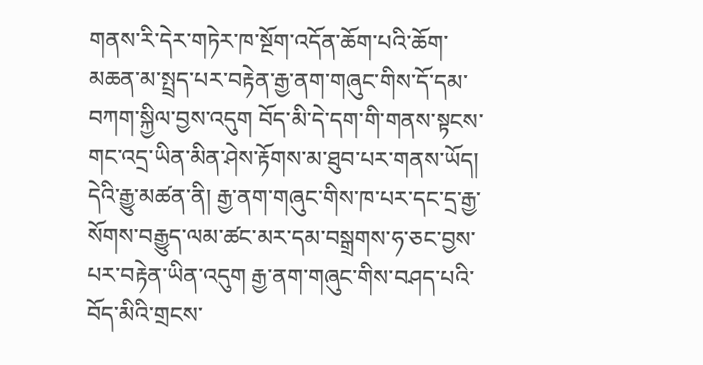གནས་རི་དེར་གཏེར་ཁ་སྔོག་འདོན་ཆོག་པའི་ཆོག་མཆན་མ་སྤྲད་པར་བརྟེན་རྒྱ་ནག་གཞུང་གིས་དོ་དམ་བཀག་སྐྱིལ་བྱས་འདུག བོད་མི་དེ་དག་གི་གནས་སྟངས་གང་འདྲ་ཡིན་མིན་ཤེས་རྟོགས་མ་ཐུབ་པར་གནས་ཡོད། དེའི་རྒྱུ་མཚན་ནི། རྒྱ་ནག་གཞུང་གིས་ཁ་པར་དང་དྲ་རྒྱ་སོགས་བརྒྱུད་ལམ་ཚང་མར་དམ་བསྒྲགས་ཧ་ཅང་བྱས་པར་བརྟེན་ཡིན་འདུག རྒྱ་ནག་གཞུང་གིས་བཤད་པའི་བོད་མིའི་གྲངས་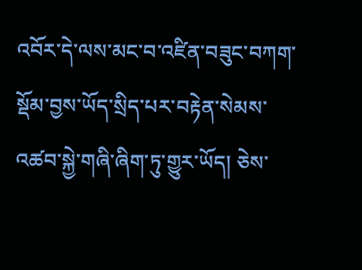འབོར་དེ་ལས་མང་བ་འཛིན་བཟུང་བཀག་སྡོམ་བྱས་ཡོད་སྲིད་པར་བརྟེན་སེམས་འཚབ་སྐྱེ་གཞི་ཞིག་ཏུ་གྱུར་ཡོད། ཅེས་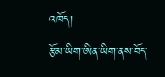འཁོད།
རྩོམ་ཡིག་ཨིན་ཡིག་ནས་བོད་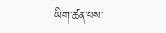ཡིག་ཚན་པས་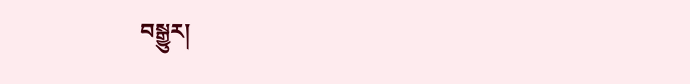བསྒྱུར།